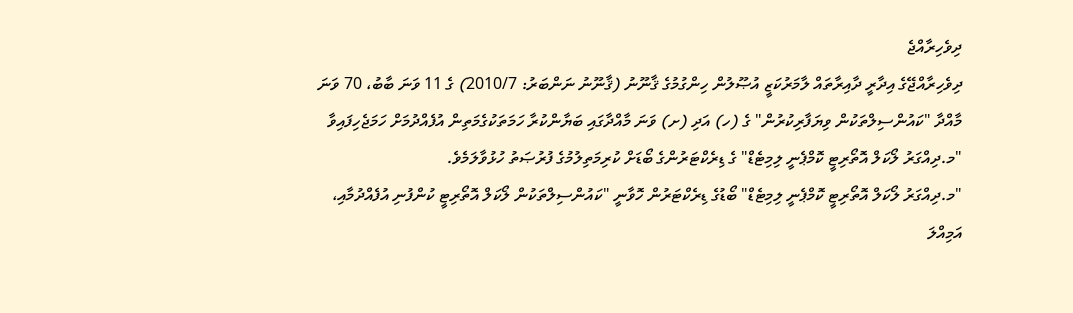ދިވެހިރާއްޖެ
ދިވެހިރާއްޖޭގެ އިދާރީ ދާއިރާތައް ލާމަރުކަޒީ އުޞޫލުން ހިންގުމުގެ ޤާނޫނު (ޤާނޫނު ނަންބަރު: 2010/7) ގެ 11 ވަނަ ބާބު، 70 ވަނަ މާއްދާ "ކައުންސިލްތަކުން ވިޔަފާރިކުރުން" ގެ (ހ) އަދި (ށ) ވަނަ މާއްދާގައި ބަޔާންކުރާ ހަމަތަކުގެމަތިން އުފެއްދުމަށް ހަމަޖެހިފައިވާ "މ.ދިއްގަރު ލޯކަލް އޮތޯރިޓީ ކޮމްޕެނީ ލިމިޓެޑް" ގެ ޑިރެކްޓަރުންގެ ބޯޑަށް ކުރިމަތިލުމުގެ ފުރުޞަތު ހުޅުވާލަމެވެ.
"މ.ދިއްގަރު ލޯކަލް އޮތޯރިޓީ ކޮމްޕެނީ ލިމިޓެޑް" ބޯޑުގެ ޑިރެކްޓަރުން ހޮވާނީ "ކައުންސިލްތަކުން ލޯކަލް އޮތޯރިޓީ ކުންފުނި އުފެއްދުމާއި، އަމިއްލަ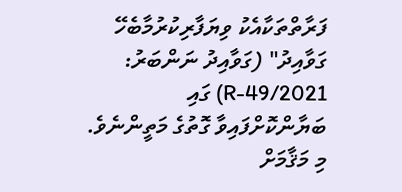ފަރާތްތަކާއެކު ވިޔަފާރިކުރުމާބެހޭ ގަވާއިދު" (ގަވާއިދު ނަންބަރު: 2021/R-49) ގައި ބަޔާންކޮށްފައިވާ ގޮތުގެ މަތީންނެވެ.
މި މަޤާމަށް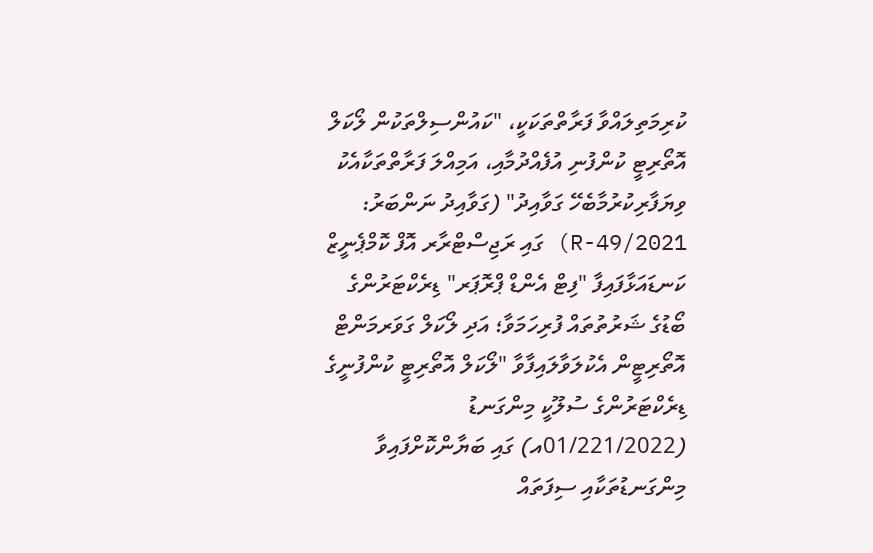ކުރިމަތިލައްވާ ފަރާތްތަކަކީ، "ކައުންސިލްތަކުން ލޯކަލް އޮތޯރިޓީ ކުންފުނި އުފެއްދުމާއި، އަމިއްލަ ފަރާތްތަކާއެކު ވިޔަފާރިކުރުމާބެހޭ ގަވާއިދު" (ގަވާއިދު ނަންބަރު: 2021/R-49) ގައި ރަޖިސްޓްރާރ އޮފް ކޮމްޕެނީޒް ކަނޑައަޅާފައިފާ "ފިޓް އެންޑް ޕްރޮޕަރ" ޑިރެކްޓަރުންގެ ބޯޑުގެ ޝަރުތުތައް ފުރިހަމަވާ؛ އަދި ލޯކަލް ގަވަރމަންޓް އޮތޯރިޓީން އެކުލަވާލައިފާވާ "ލޯކަލް އޮތޯރިޓީ ކުންފުނީގެ ޑިރެކްޓަރުންގެ ސުލޫކީ މިންގަނޑު (01/221/2022އ) ގައި ބަޔާންކޮށްފައިވާ މިންގަނޑުތަކާއި ސިފަތައް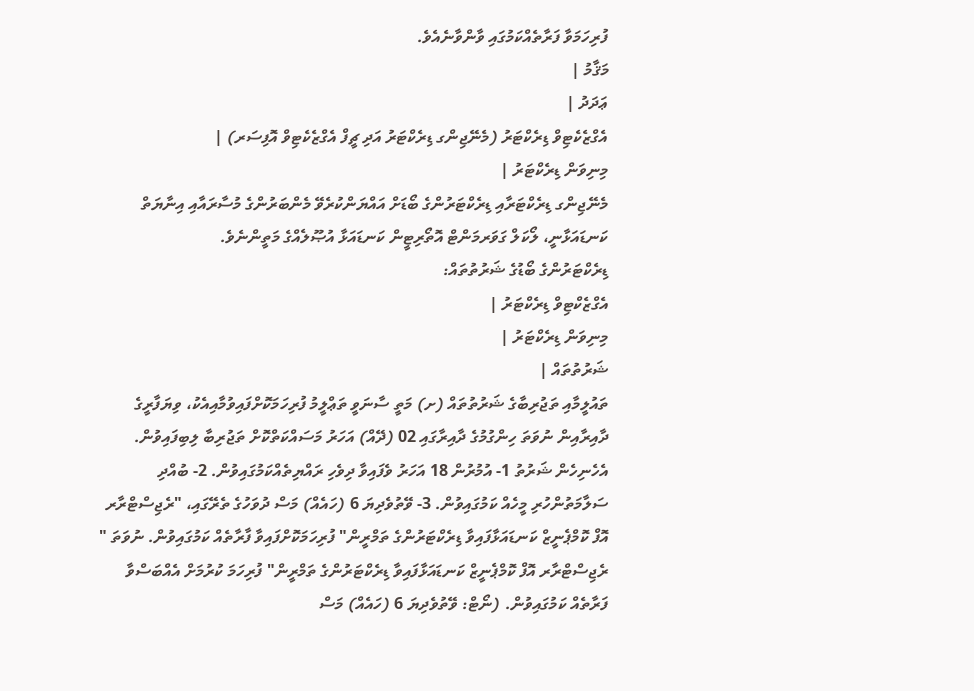ފުރިހަމަވާ ފަރާތެއްކަމުގައި ވާންވާނެއެވެ.
މަޤާމު |
ޢަދަދު |
އެގްޒެކެޓިވް ޑިރެކްޓަރު (މެނޭޖިންގ ޑިރެކްޓަރު އަދި ޗީފް އެގްޒެކެޓިވް އޮފިސަރ) |
މިނިވަން ޑިރެކްޓަރު |
މެނޭޖިންގ ޑިރެކްޓަރާއި ޑިރެކްޓަރުންގެ ބޯޑަށް އައްޔަންކުރެވޭ މެންބަރުންގެ މުސާރައާއި އިނާޔަތް ކަނޑައަޅާނީ، ލޯކަލް ގަވަރމަންޓް އޮތޯރިޓީން ކަނޑައަޅާ އުޞޫލެއްގެ މަތީންނެވެ.
ޑިރެކްޓަރުންގެ ބޯޑުގެ ޝަރުތުތައް:
އެގްޒެކްޓިވް ޑިރެކްޓަރު |
މިނިވަން ޑިރެކްޓަރު |
ޝަރުތުތައް |
ތައުލީމާއި ތަޖުރިބާގެ ޝަރުތުތައް (ށ) މަތީ ސާނަވީ ތަޢްލީމު ފުރިހަމަކޮށްފައިވުމާއިއެކު، ވިޔަފާރީގެ ދާއިރާއިން ނުވަތަ ހިންގުމުގެ ދާއިރާގައި 02 (ދޭއް) އަހަރު މަސައްކަތްކޮށް ތަޖުރިބާ ލިބިފައިވުން.
އެހެނިހެން ޝަރުތު 1- އުމުރުން 18 އަހަރު ވެފައިވާ ދިވެހި ރައްޔިތެއްކަމުގައިވުން. 2- ބުއްދި ސަލާމަތުންހުރި މީހެއް ކަމުގައިވުން. 3- ވޭތުވެދިޔަ 6 (ހައެއް) މަސް ދުވަހުގެ ތެރޭގައި، "ރެޖިސްޓްރާރ އޮފް ކޮމްޕެނީޒް ކަނޑައަޅާފައިވާ ޑިރެކްޓަރުންގެ ތަމްރީން" ފުރިހަމަކޮށްފައިވާ ފާރާތެއް ކަމުގައިވުން. ނުވަތަ " ރެޖިސްޓްރާރ އޮފް ކޮމްޕެނީޒް ކަނޑައަޅާފައިވާ ޑިރެކްޓަރުންގެ ތަމްރީން" ފުރިހަމަ ކުރުމަށް އެއްބަސްވާ ފަރާތެއް ކަމުގައިވުން. (ނޯޓް: ވޭތުވެދިޔަ 6 (ހައެއް) މަސް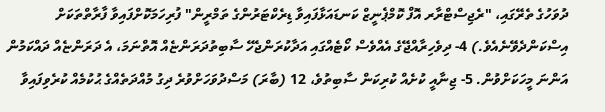ދުވަހުގެ ތެރޭގައި، "ރެޖިސްޓްރާރ އޮފް ކޮމްޕެނީޒް ކަނޑައަޅާފައިވާ ޑިރެކްޓަރުންގެ ތަމްރީން" ފުރިހަމަކޮށްފައިވާ ފާރާތްތަކަށް އިސްކަންދެވޭނެއެވެ.) 4- ދިވެހިރާއްޖޭގެ އެއްވެސް ކޯޓެއްގައި އަދާކުރަންޖެހޭ ސާބިތުދަރަންޏެއް އޮތްނަމަ، އެ ދަރަންޏެއް ދައްކަމުން އަންނަ މީހަކަށްވުން. 5- ޖިނާއީ ކުށެއް ކުރިކަން ސާބިތުވެ، 12 (ބާރަ) މަސްދުވަހަށްވުރެ ދިގު މުއްދަތެއްގެ ޙުކުމެއް ކުރެވިފައިވާ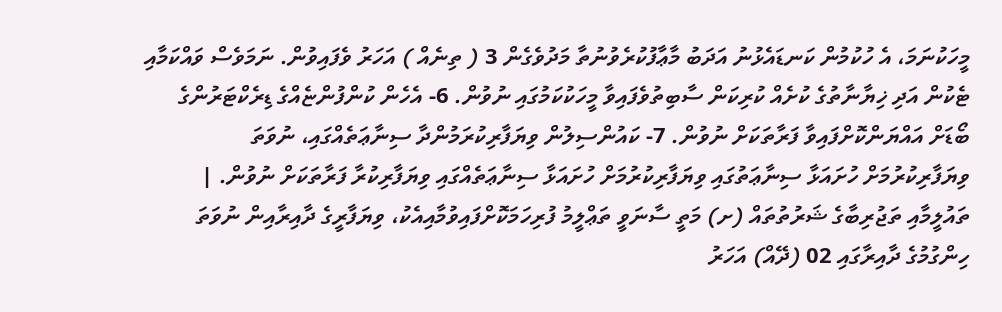މީހަކުނަމަ، އެ ހުކުމުން ކަނޑައެޅުނު އަދަބު މާޢާފުކުރެވުނުތާ މަދުވެގެން 3 ( ތިނެއް ) އަހަރު ވެފައިވުން. ނަމަވެސް ވައްކަމާއި ޓެކުން އަދި ޚިޔާނާތުގެ ކުށެއް ކުރިކަން ސާބިތުވެފައިވާ މީހަކުކަމުގައި ނުވުން. 6- އެހެން ކުންފުންޏެއްގެ ޑިރެކްޓަރުންގެ ބޯޑަށް އައްޔަންކޮށްފައިވާ ފަރާތަކަށް ނުވުން. 7- ކައުންސިލުން ވިޔަފާރިކުރަމުންދާ ސިނާޢަތެއްގައި، ނުވަތަ ވިޔަފާރިކުރުމަށް ހުށައަޅާ ސިނާޢަތުގައި ވިޔަފާރިކުރުމަށް ހުށައަޅާ ސިނާޢަތެއްގައި ވިޔަފާރިކުރާ ފަރާތަކަށް ނުވުން. |
ތައުލީމާއި ތަޖުރިބާގެ ޝަރުތުތައް (ށ) މަތީ ސާނަވީ ތަޢްލީމު ފުރިހަމަކޮށްފައިވުމާއިއެކު، ވިޔަފާރީގެ ދާއިރާއިން ނުވަތަ ހިންގުމުގެ ދާއިރާގައި 02 (ދޭއް) އަހަރު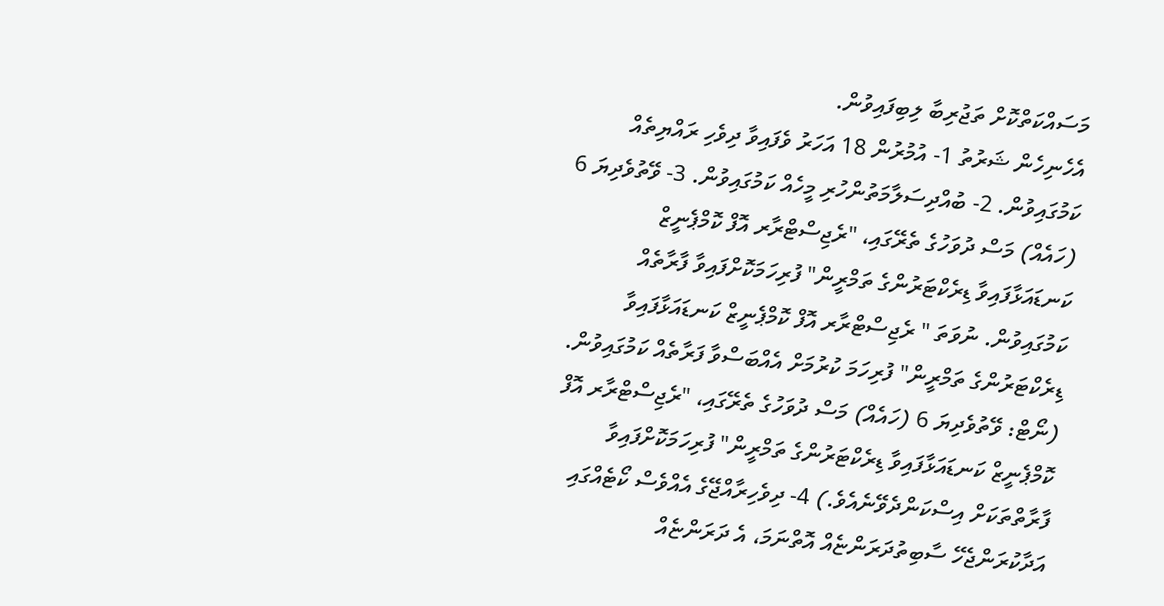މަސައްކަތްކޮށް ތަޖުރިބާ ލިބިފައިވުން.
އެހެނިހެން ޝަރުތު 1- އުމުރުން 18 އަހަރު ވެފައިވާ ދިވެހި ރައްޔިތެއް ކަމުގައިވުން. 2- ބުއްދިސަލާމަތުންހުރި މީހެއް ކަމުގައިވުން. 3- ވޭތުވެދިޔަ 6 (ހައެއް) މަސް ދުވަހުގެ ތެރޭގައި، "ރެޖިސްޓްރާރ އޮފް ކޮމްޕެނީޒް ކަނޑައަޅާފައިވާ ޑިރެކްޓަރުންގެ ތަމްރީން" ފުރިހަމަކޮށްފައިވާ ފާރާތެއް ކަމުގައިވުން. ނުވަތަ " ރެޖިސްޓްރާރ އޮފް ކޮމްޕެނީޒް ކަނޑައަޅާފައިވާ ޑިރެކްޓަރުންގެ ތަމްރީން" ފުރިހަމަ ކުރުމަށް އެއްބަސްވާ ފަރާތެއް ކަމުގައިވުން. (ނޯޓް: ވޭތުވެދިޔަ 6 (ހައެއް) މަސް ދުވަހުގެ ތެރޭގައި، "ރެޖިސްޓްރާރ އޮފް ކޮމްޕެނީޒް ކަނޑައަޅާފައިވާ ޑިރެކްޓަރުންގެ ތަމްރީން" ފުރިހަމަކޮށްފައިވާ ފާރާތްތަކަށް އިސްކަންދެވޭނެއެވެ.) 4- ދިވެހިރާއްޖޭގެ އެއްވެސް ކޯޓެއްގައި އަދާކުރަންޖެހޭ ސާބިތުދަރަންޏެއް އޮތްނަމަ، އެ ދަރަންޏެއް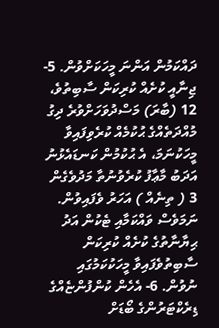ދައްކަމުން އަންނަ މީހަކަށްވުން. 5- ޖިނާއީ ކުށެއް ކުރިކަން ސާބިތުވެ، 12 (ބާރަ) މަސްދުވަހަށްވުރެ ދިގު މުއްދަތެއްގެ ޙުކުމެއް ކުރެވިފައިވާ މީހަކުނަމަ، އެ ޙުކުމުން ކަނޑައެޅުނު އަދަބު މާޢާފު ކުރެވުނުތާ މަދުވެގެން 3 ( ތިނެއް ) އަހަރު ވެފައިވުން. ނަމަވެސް ވައްކަމާއި ޓެކުން އަދު ޙިޔާނާތުގެ ކުށެއް ކުރިކަން ސާބިތުވެފައިވާ މީހަކުކަމުގައި ނުވުން. 6- އެހެން ކުންފުންޏެއްގެ ޑިރެކްޓަރުންގެ ބޯޑަށް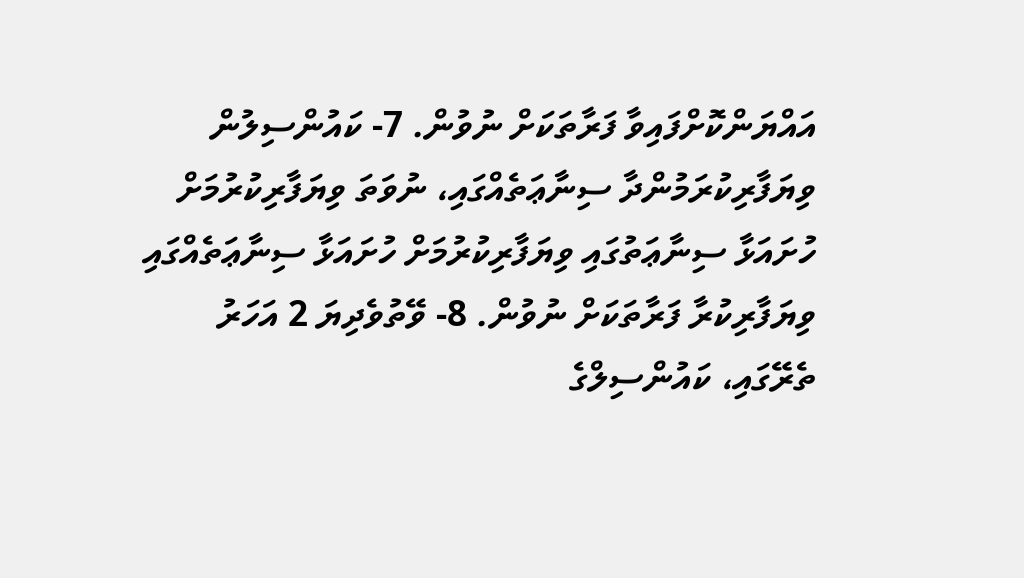އައްޔަންކޮށްފައިވާ ފަރާތަކަށް ނުވުން. 7- ކައުންސިލުން ވިޔަފާރިކުރަމުންދާ ސިނާޢަތެއްގައި، ނުވަތަ ވިޔަފާރިކުރުމަށް ހުށައަޅާ ސިނާޢަތުގައި ވިޔަފާރިކުރުމަށް ހުށައަޅާ ސިނާޢަތެއްގައި ވިޔަފާރިކުރާ ފަރާތަކަށް ނުވުން. 8- ވޭތުވެދިޔަ 2 އަހަރު ތެރޭގައި، ކައުންސިލްގެ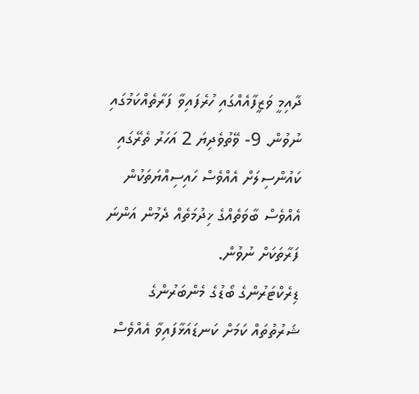ދާއިމީ ވަޒީފާއެއްގައި ހުރެފައިވާ ފަރާތެއްކަމުގައި ނުވުން. 9- ވޭތުވެދިޔަ 2 އަހަރު ތެރޭގައި ކައުންސިލަށް އެއްވެސް ހައިސިއްޔަތަކުން އެއްވެސް ބާވަތެއްގެ ޚިދުމަތެއް ދެމުން އަންނަ ފަރާތަކަށް ނުވުން.
ޑިރެކްޓަރުންގެ ބޯޑުގެ މެންބަރުންގެ ޝަރުތުތައް ކަމަށް ކަނޑައަޅާފައިވާ އެއްވެސް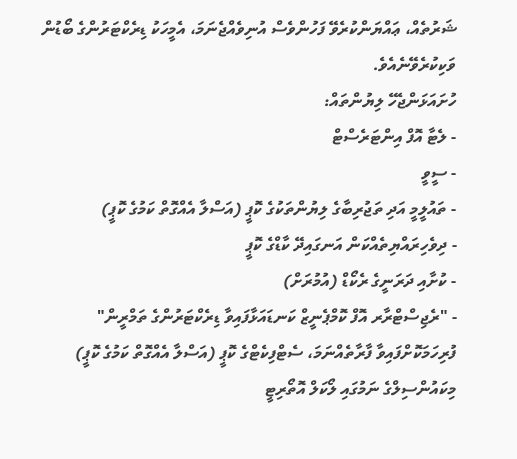ޝަރުތެއް، ޢައްޔަންކުރެވޭ ފަހުންވެސް އުނިވެއްޖެނަމަ، އެމީހަކު ޑިރެކްޓަރުންގެ ބޯޑުން ވަކިކުރެވޭނެއެވެ.
ހުށައަޅަންޖެހޭ ލިޔުންތައް:
- ލެޓާ އޮފް އިންޓަރެސްޓް
- ސީވީ
- ތައުލީމީ އަދި ތަޖުރިބާގެ ލިޔުންތަކުގެ ކޮޕީ (އަސްލާ އެއްގޮތް ކަމުގެ ކޮޕީ)
- ދިވެހިރައްޔިތެއްކަން އަނގައިދޭ ކާޑްގެ ކޮޕީ
- ކުށާއި ދަރަނީގެ ރެކޯޑް (އުމުރަށް)
- "ރެޖިސްޓްރާރ އޮފް ކޮމްޕެނީޒް ކަނޑައަޅާފައިވާ ޑިރެކްޓަރުންގެ ތަމްރީން" ފުރިހަމަކޮށްފައިވާ ފާރާތެއްނަމަ، ސެޓްފިކެޓްގެ ކޮޕީ (އަސްލާ އެއްގޮތް ކަމުގެ ކޮޕީ)
މިކައުންސިލްގެ ނަމުގައި ލޯކަލް އޮތޯރިޓީ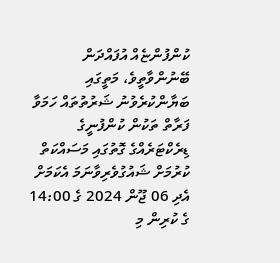ކުންފުންޏެއް އުފައްދަން ބޭނުންވާތީވެ، މަތީގައި ބަޔާންކުރެވުނު ޝަރުތުތައް ހަމަވާ ފަރާތް ތަކުން ކުންފުނީގެ ޑިރެކްޓަރެއްގެ ގޮތުގައި މަސައްކަތް ކުރުމަށް ޝައުގުވެރިވާނަމަ އެކަމަށް އެދި 06 ޖޫން 2024 ގެ 14:00 ގެ ކުރިން މި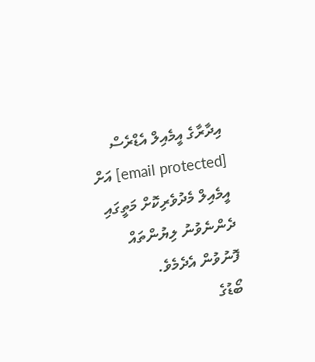އިދާރާގެ އީމެއިލް އެޑްރެސް [email protected] އަށް އީމެއިލް މެދުވެރިކޮށް މަތީގައި ދެންނެވުނު ލިޔުންތައް ފޮނުވުން އެދެމެވެ.
ބޯޑުގެ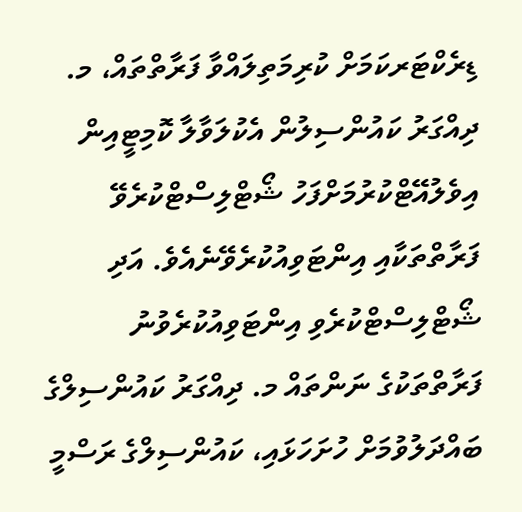ޑިރެކްޓަރކަމަށް ކުރިމަތިލައްވާ ފަރާތްތައް، މ. ދިއްގަރު ކައުންސިލުން އެކުލަވާލާ ކޮމިޓީއިން އިވެލުއޭޓްކުރުމަށްފަހު ޝޯޓްލިސްޓްކުރެވޭ ފަރާތްތަކާއި އިންޓަވިއުކުރެވޭނެއެވެ. އަދި ޝޯޓްލިސްޓްކުރެވި އިންޓަވިއުކުރެވުނު ފަރާތްތަކުގެ ނަންތައް މ. ދިއްގަރު ކައުންސިލްގެ ބައްދަލުވުމަށް ހުށަހަޅައި، ކައުންސިލްގެ ރަސްމީ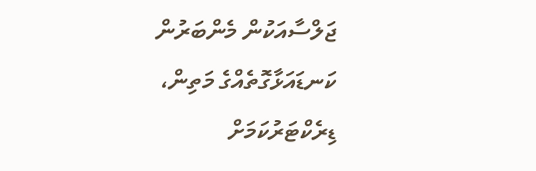ޖަލްސާއަކުން މެންބަރުން ކަނޑައަޅާގޮތެއްގެ މަތިން، ޑިރެކްޓަރުކަމަށް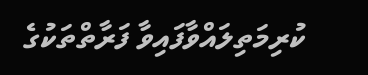ކުރިމަތިލައްވާފައިވާ ފަރާތްތަކުގެ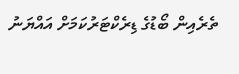ތެރެއިން ބޯޑުގެ ޑިރެކްޓަރުކަމަށް އައްޔަނު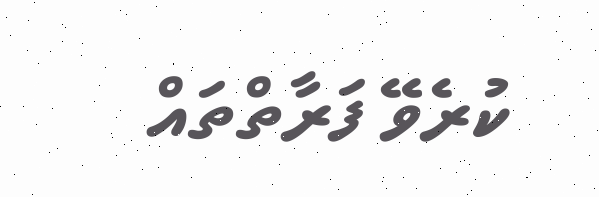ކުރެވޭ ފަރާތްތައް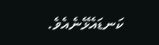ކަނޑައެޅޭނެއެވެ.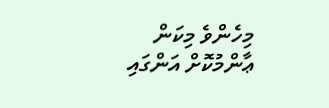މިހެންވެ މިކަން ޢާންމުކޮށް އަންގައި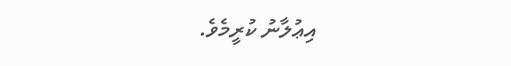އިޢުލާނު ކުރީމެވެ.